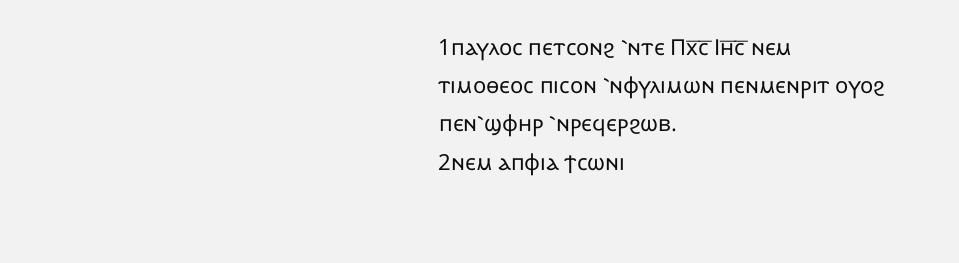1ⲡⲁⲩⲗⲟⲥ ⲡⲉⲧⲥⲟⲛϩ ⳿ⲛⲧⲉ Ⲡⲭ̅ⲥ̅ Ⲓⲏ̅ⲥ̅ ⲛⲉⲙ ⲧⲓⲙⲟⲑⲉⲟⲥ ⲡⲓⲥⲟⲛ ⳿ⲛⲫⲩⲗⲓⲙⲱⲛ ⲡⲉⲛⲙⲉⲛⲣⲓⲧ ⲟⲩⲟϩ ⲡⲉⲛ⳿ϣⲫⲏⲣ ⳿ⲛⲣⲉϥⲉⲣϩⲱⲃ.
2ⲛⲉⲙ ⲁⲡⲫⲓⲁ ϯⲥⲱⲛⲓ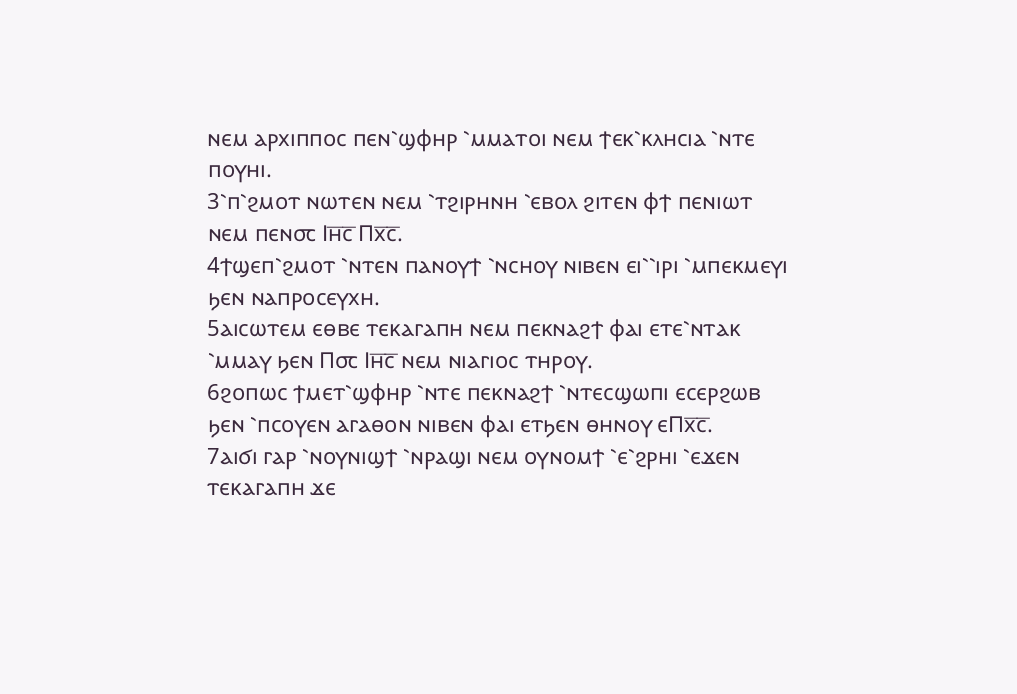ⲛⲉⲙ ⲁⲣⲭⲓⲡⲡⲟⲥ ⲡⲉⲛ⳿ϣⲫⲏⲣ ⳿ⲙⲙⲁⲧⲟⲓ ⲛⲉⲙ ϯⲉⲕ⳿ⲕⲗⲏⲥⲓⲁ ⳿ⲛⲧⲉ ⲡⲟⲩⲏⲓ.
3⳿ⲡ⳿ϩⲙⲟⲧ ⲛⲱⲧⲉⲛ ⲛⲉⲙ ⳿ⲧϩⲓⲣⲏⲛⲏ ⳿ⲉⲃⲟⲗ ϩⲓⲧⲉⲛ ⲫϯ ⲡⲉⲛⲓⲱⲧ ⲛⲉⲙ ⲡⲉⲛ⳪ Ⲓⲏ̅ⲥ̅ Ⲡⲭ̅ⲥ̅.
4ϯϣⲉⲡ⳿ϩⲙⲟⲧ ⳿ⲛⲧⲉⲛ ⲡⲁⲛⲟⲩϯ ⳿ⲛⲥⲏⲟⲩ ⲛⲓⲃⲉⲛ ⲉⲓ⳿⳿ⲓⲣⲓ ⳿ⲙⲡⲉⲕⲙⲉⲩⲓ ϧⲉⲛ ⲛⲁⲡⲣⲟⲥⲉⲩⲭⲏ.
5ⲁⲓⲥⲱⲧⲉⲙ ⲉⲑⲃⲉ ⲧⲉⲕⲁⲅⲁⲡⲏ ⲛⲉⲙ ⲡⲉⲕⲛⲁϩϯ ⲫⲁⲓ ⲉⲧⲉ⳿ⲛⲧⲁⲕ ⳿ⲙⲙⲁⲩ ϧⲉⲛ Ⲡ⳪ Ⲓⲏ̅ⲥ̅ ⲛⲉⲙ ⲛⲓⲁⲅⲓⲟⲥ ⲧⲏⲣⲟⲩ.
6ϩⲟⲡⲱⲥ ϯⲙⲉⲧ⳿ϣⲫⲏⲣ ⳿ⲛⲧⲉ ⲡⲉⲕⲛⲁϩϯ ⳿ⲛⲧⲉⲥϣⲱⲡⲓ ⲉⲥⲉⲣϩⲱⲃ ϧⲉⲛ ⳿ⲡⲥⲟⲩⲉⲛ ⲁⲅⲁⲑⲟⲛ ⲛⲓⲃⲉⲛ ⲫⲁⲓ ⲉⲧϧⲉⲛ ⲑⲏⲛⲟⲩ ⲉⲠⲭ̅ⲥ̅.
7ⲁⲓϭⲓ ⲅⲁⲣ ⳿ⲛⲟⲩⲛⲓϣϯ ⳿ⲛⲣⲁϣⲓ ⲛⲉⲙ ⲟⲩⲛⲟⲙϯ ⳿ⲉ⳿ϩⲣⲏⲓ ⳿ⲉϫⲉⲛ ⲧⲉⲕⲁⲅⲁⲡⲏ ϫⲉ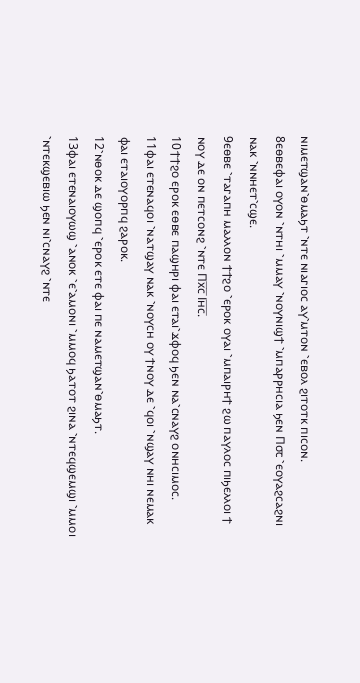ⲛⲓⲙⲉⲧϣⲁⲛ⳿ⲑⲙⲁϧⲧ ⳿ⲛⲧⲉ ⲛⲓⲁⲅⲓⲟⲥ ⲁⲩ⳿ⲙⲧⲟⲛ ⳿ⲉⲃⲟⲗ ϩⲓⲧⲟⲧⲕ ⲡⲓⲥⲟⲛ.
8ⲉⲑⲃⲉⲫⲁⲓ ⲟⲩⲟⲛ ⳿ⲛⲧⲏⲓ ⳿ⲙⲙⲁⲩ ⳿ⲛⲟⲩⲛⲓϣϯ ⳿ⲙⲡⲁⲣⲣⲏⲥⲓⲁ ϧⲉⲛ Ⲡ⳪ ⳿ⲉⲟⲩⲁϩⲥⲁϩⲛⲓ ⲛⲁⲕ ⳿ⲛⲛⲏⲉⲧ⳿ⲥϣⲉ.
9ⲉⲑⲃⲉ ⳿ⲧⲁⲅⲁⲡⲏ ⲙⲁⲗⲗⲟⲛ ϯϯϩⲟ ⳿ⲉⲣⲟⲕ ⲟⲩⲁⲓ ⳿ⲙⲡⲁⲓⲣⲏϯ ϩⲱ ⲡⲁⲩⲗⲟⲥ ⲡⲓϧⲉⲗⲗⲟⲓ ϯ ⲛⲟⲩ ⲇⲉ ⲟⲛ ⲡⲉⲧⲥⲟⲛϩ ⳿ⲛⲧⲉ Ⲡⲭ̅ⲥ̅ Ⲓⲏ̅ⲥ̅.
10ϯϯϩⲟ ⲉⲣⲟⲕ ⲉⲑⲃⲉ ⲡⲁϣⲏⲣⲓ ⲫⲁⲓ ⲉⲧⲁⲓ⳿ϫⲫⲟϥ ϧⲉⲛ ⲛⲁ⳿ⲥⲛⲁⲩϩ ⲟⲛⲏⲥⲓⲙⲟⲥ.
11ⲫⲁⲓ ⲉⲧⲉⲛⲁϥⲟⲓ ⳿ⲛⲁⲧϣⲁⲩ ⲛⲁⲕ ⳿ⲛⲟⲩⲥⲏ ⲟⲩ ϯⲛⲟⲩ ⲇⲉ ⳿ϥⲟⲓ ⳿ⲛϣⲁⲩ ⲛⲏⲓ ⲛⲉⲙⲁⲕ ⲫⲁⲓ ⲉⲧⲁⲓⲟⲩⲟⲣⲡϥ ϩⲁⲣⲟⲕ.
12⳿ⲛⲑⲟⲕ ⲇⲉ ϣⲟⲡϥ ⳿ⲉⲣⲟⲕ ⲉⲧⲉ ⲫⲁⲓ ⲡⲉ ⲛⲁⲙⲉⲧϣⲁⲛ⳿ⲑⲙⲁϧⲧ.
13ⲫⲁⲓ ⲉⲧⲉⲛⲁⲓⲟⲩⲱϣ ⳿ⲁⲛⲟⲕ ⳿ⲉ⳿ⲁⲙⲟⲛⲓ ⳿ⲙⲙⲟϥ ϧⲁⲧⲟⲧ ϩⲓⲛⲁ ⳿ⲛⲧⲉϥϣⲉⲙϣⲓ ⳿ⲙⲙⲟⲓ ⳿ⲛⲧⲉⲕϣⲉⲃⲓⲱ ϧⲉⲛ ⲛⲓ⳿ⲥⲛⲁⲩϩ ⳿ⲛⲧⲉ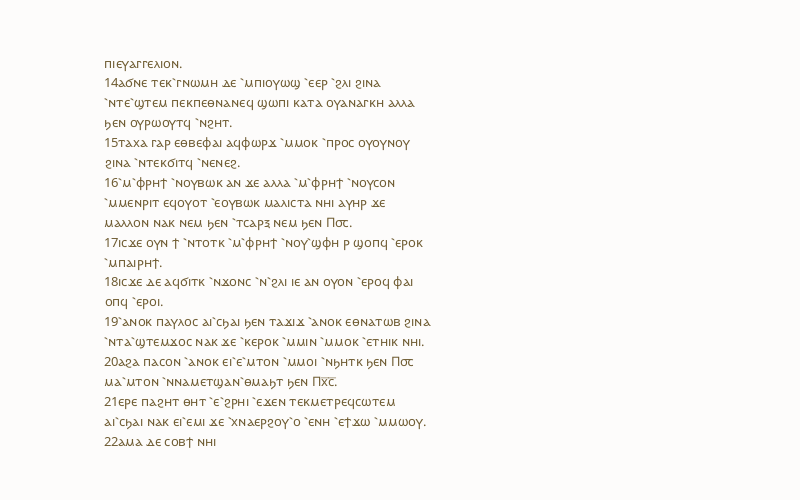ⲡⲓⲉⲩⲁⲅⲅⲉⲗⲓⲟⲛ.
14ⲁϭⲛⲉ ⲧⲉⲕ⳿ⲅⲛⲱⲙⲏ ⲇⲉ ⳿ⲙⲡⲓⲟⲩⲱϣ ⳿ⲉⲉⲣ ⳿ϩⲗⲓ ϩⲓⲛⲁ ⳿ⲛⲧⲉ⳿ϣⲧⲉⲙ ⲡⲉⲕⲡⲉⲑⲛⲁⲛⲉϥ ϣⲱⲡⲓ ⲕⲁⲧⲁ ⲟⲩⲁⲛⲁⲅⲕⲏ ⲁⲗⲗⲁ ϧⲉⲛ ⲟⲩⲣⲱⲟⲩⲧϥ ⳿ⲛϩⲏⲧ.
15ⲧⲁⲭⲁ ⲅⲁⲣ ⲉⲑⲃⲉⲫⲁⲓ ⲁϥⲫⲱⲣϫ ⳿ⲙⲙⲟⲕ ⳿ⲡⲣⲟⲥ ⲟⲩⲟⲩⲛⲟⲩ ϩⲓⲛⲁ ⳿ⲛⲧⲉⲕϭⲓⲧϥ ⳿ⲛⲉⲛⲉϩ.
16⳿ⲙ⳿ⲫⲣⲏϯ ⳿ⲛⲟⲩⲃⲱⲕ ⲁⲛ ϫⲉ ⲁⲗⲗⲁ ⳿ⲙ⳿ⲫⲣⲏϯ ⳿ⲛⲟⲩⲥⲟⲛ ⳿ⲙⲙⲉⲛⲣⲓⲧ ⲉϥⲟⲩⲟⲧ ⳿ⲉⲟⲩⲃⲱⲕ ⲙⲁⲗⲓⲥⲧⲁ ⲛⲏⲓ ⲁⲩⲏⲣ ϫⲉ ⲙⲁⲗⲗⲟⲛ ⲛⲁⲕ ⲛⲉⲙ ϧⲉⲛ ⳿ⲧⲥⲁⲣⲝ ⲛⲉⲙ ϧⲉⲛ Ⲡ⳪.
17ⲓⲥϫⲉ ⲟⲩⲛ ϯ ⳿ⲛⲧⲟⲧⲕ ⳿ⲙ⳿ⲫⲣⲏϯ ⳿ⲛⲟⲩ⳿ϣⲫⲏ ⲣ ϣⲟⲡϥ ⳿ⲉⲣⲟⲕ ⳿ⲙⲡⲁⲓⲣⲏϯ.
18ⲓⲥϫⲉ ⲇⲉ ⲁϥϭⲓⲧⲕ ⳿ⲛϫⲟⲛⲥ ⳿ⲛ⳿ϩⲗⲓ ⲓⲉ ⲁⲛ ⲟⲩⲟⲛ ⳿ⲉⲣⲟϥ ⲫⲁⲓ ⲟⲡϥ ⳿ⲉⲣⲟⲓ.
19⳿ⲁⲛⲟⲕ ⲡⲁⲩⲗⲟⲥ ⲁⲓ⳿ⲥϧⲁⲓ ϧⲉⲛ ⲧⲁϫⲓϫ ⳿ⲁⲛⲟⲕ ⲉⲑⲛⲁⲧⲱⲃ ϩⲓⲛⲁ ⳿ⲛⲧⲁ⳿ϣⲧⲉⲙϫⲟⲥ ⲛⲁⲕ ϫⲉ ⳿ⲕⲉⲣⲟⲕ ⳿ⲙⲙⲓⲛ ⳿ⲙⲙⲟⲕ ⳿ⲉⲧⲏⲓⲕ ⲛⲏⲓ.
20ⲁϩⲁ ⲡⲁⲥⲟⲛ ⳿ⲁⲛⲟⲕ ⲉⲓ⳿ⲉ⳿ⲙⲧⲟⲛ ⳿ⲙⲙⲟⲓ ⳿ⲛϧⲏⲧⲕ ϧⲉⲛ Ⲡ⳪ ⲙⲁ⳿ⲙⲧⲟⲛ ⳿ⲛⲛⲁⲙⲉⲧϣⲁⲛ⳿ⲑⲙⲁϧⲧ ϧⲉⲛ Ⲡⲭ̅ⲥ̅.
21ⲉⲣⲉ ⲡⲁϩⲏⲧ ⲑⲏⲧ ⳿ⲉ⳿ϩⲣⲏⲓ ⳿ⲉϫⲉⲛ ⲧⲉⲕⲙⲉⲧⲣⲉϥⲥⲱⲧⲉⲙ ⲁⲓ⳿ⲥϧⲁⲓ ⲛⲁⲕ ⲉⲓ⳿ⲉⲙⲓ ϫⲉ ⳿ⲭⲛⲁⲉⲣϩⲟⲩ⳿ⲟ ⳿ⲉⲛⲏ ⳿ⲉϯϫⲱ ⳿ⲙⲙⲱⲟⲩ.
22ⲁⲙⲁ ⲇⲉ ⲥⲟⲃϯ ⲛⲏⲓ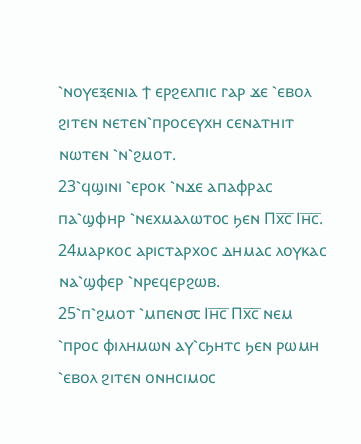⳿ⲛⲟⲩⲉⲝⲉⲛⲓⲁ ϯ ⲉⲣϩⲉⲗⲡⲓⲥ ⲅⲁⲣ ϫⲉ ⳿ⲉⲃⲟⲗ ϩⲓⲧⲉⲛ ⲛⲉⲧⲉⲛ⳿ⲡⲣⲟⲥⲉⲩⲭⲏ ⲥⲉⲛⲁⲧⲏⲓⲧ ⲛⲱⲧⲉⲛ ⳿ⲛ⳿ϩⲙⲟⲧ.
23⳿ϥϣⲓⲛⲓ ⳿ⲉⲣⲟⲕ ⳿ⲛϫⲉ ⲁⲡⲁⲫⲣⲁⲥ ⲡⲁ⳿ϣⲫⲏⲣ ⳿ⲛⲉⲭⲙⲁⲗⲱⲧⲟⲥ ϧⲉⲛ Ⲡⲭ̅ⲥ̅ Ⲓⲏ̅ⲥ̅.
24ⲙⲁⲣⲕⲟⲥ ⲁⲣⲓⲥⲧⲁⲣⲭⲟⲥ ⲇⲏⲙⲁⲥ ⲗⲟⲩⲕⲁⲥ ⲛⲁ⳿ϣⲫⲉⲣ ⳿ⲛⲣⲉϥⲉⲣϩⲱⲃ.
25⳿ⲡ⳿ϩⲙⲟⲧ ⳿ⲙⲡⲉⲛ⳪ Ⲓⲏ̅ⲥ̅ Ⲡⲭ̅ⲥ̅ ⲛⲉⲙ ⳿ⲡⲣⲟⲥ ⲫⲓⲗⲏⲙⲱⲛ ⲁⲩ⳿ⲥϧⲏⲧⲥ ϧⲉⲛ ⲣⲱⲙⲏ ⳿ⲉⲃⲟⲗ ϩⲓⲧⲉⲛ ⲟⲛⲏⲥⲓⲙⲟⲥ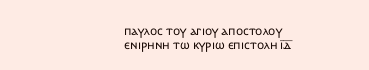ⲡⲁⲩⲗⲟⲥ ⲧⲟⲩ ⲁⲅⲓⲟⲩ ⲁⲡⲟⲥⲧⲟⲗⲟⲩ ⲉⲛⲓⲣⲏⲛⲏ ⲧⲱ ⲕⲩⲣⲓⲱ ⲉⲡⲓⲥⲧⲟⲗⲏ ⲓ̅ⲇ̅